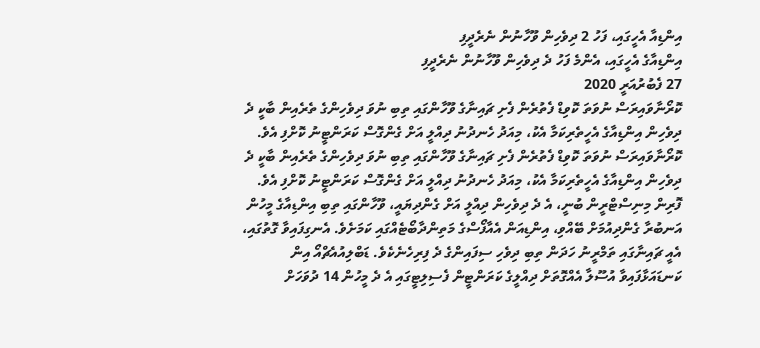އިންޑިއާ އެހީގައި، ފަހު 2 ދިވެހިން ވޫހާނުން ނެރެދީފި
އިންޑިއާގެ އެހީގައި، އެންމެ ފަހު ދެ ދިވެހިން ވޫހާނުން ނެރެދީފި
27 ފެބުރުއަރީ 2020
ކޮރޯނާވައިރަސް ނުވަތަ ކޮވިޑް ފެތުރެން ފެށި ޗައިނާގެ ވޫހާންގައި ތިބި ނުވަ ދިވެހިންގެ ތެރެއިން ބާކީ ދެ ދިވެހިން އިންޑިއާގެ އެހީތެރިކަމާ އެކު، މިއަދު ހެނދުނު ދިއްލީ އަށް ގެންގޮސް ކަރަންޓީނު ކޮށްފި އެވެ.
ކޮރޯނާވައިރަސް ނުވަތަ ކޮވިޑް ފެތުރެން ފެށި ޗައިނާގެ ވޫހާންގައި ތިބި ނުވަ ދިވެހިންގެ ތެރެއިން ބާކީ ދެ ދިވެހިން އިންޑިއާގެ އެހީތެރިކަމާ އެކު، މިއަދު ހެނދުނު ދިއްލީ އަށް ގެންގޮސް ކަރަންޓީނު ކޮށްފި އެވެ.
ފޮރިން މިނިސްޓްރީން ބުނީ، އެ ދެ ދިވެހިން ދިއްލީ އަށް ގެންދިޔައީ، ވޫހާންގައި ތިބި އިންޑިއާގެ މީހުން އަނބުރާ ގެންދިއުމަށް ބޭއްވި، އިންޑިއަން އެއާފޯސްގެ މަތިންދާބޯޓެއްގައި ކަމަށެވެ. އެނގިފައިވާ ގޮތުގައި، އެއީ ޗައިނާގައި ތަމްރީނު ހަދަން ތިބި ދިވެހި ސިފައިންގެ ދެ ފިރިހެނެކެވެ. ޑަބްލިއުއެޗްއޯ އިން ކަނޑައަޅާފައިވާ އުސޫލާ އެއްގޮތަށް ދިއްލީގެ ކަރަންޓީން ފެސިލިޓީގައި އެ ދެ މީހުން 14 ދުވަހަށް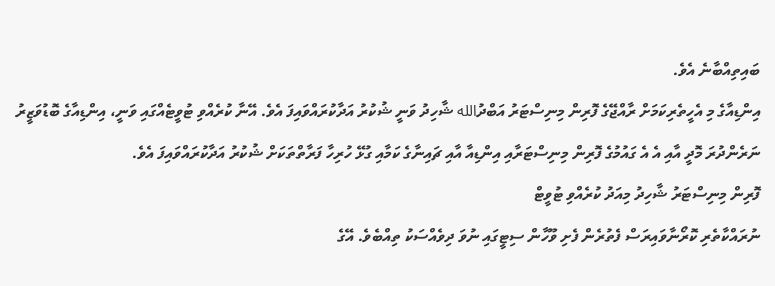ބައިތިއްބާނެ އެވެ.
އިންޑިއާގެ މި އެހީތެރިކަމަށް ރާއްޖޭގެ ފޮރިން މިނިސްޓަރު އަބްދުالله ޝާހިދު ވަނީ ޝުކުރު އަދާކުރައްވައިފަ އެވެ. އޭނާ ކުރެއްވި ޓުވީޓެއްގައި ވަނީ، އިންޑިއާގެ ބޮޑުވަޒީރު ނަރެންދުރަ މޮދީ އާއި އެ އެ ގައުމުގެ ފޮރިން މިނިސްޓަރާއި އިންޑިއާ އާއި ޗައިނާގެ ކަމާއި ގުޅޭ ހުރިހާ ފަރާތްތަކަށް ޝުކުރު އަދާކުރައްވައިފަ އެވެ.
ފޮރިން މިނިސްޓަރު ޝާހިދު މިއަދު ކުރެއްވި ޓުވީޓް
ނުރައްކާތެރި ކޮރޯނާވައިރަސް ފެތުރެން ފެށި ވޫހާން ސިޓީގައި ނުވަ ދިވެއްސަކު ތިއްބެވެ. އޭގެ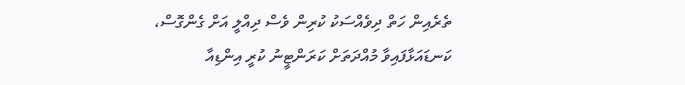ތެރެއިން ހަތް ދިވެއްސަކު ކުރިން ވެސް ދިއްލީ އަށް ގެންގޮސް، ކަނޑައަޅާފައިވާ މުއްދަތަށް ކަރަންޓީނު ކުރީ އިންޑިއާ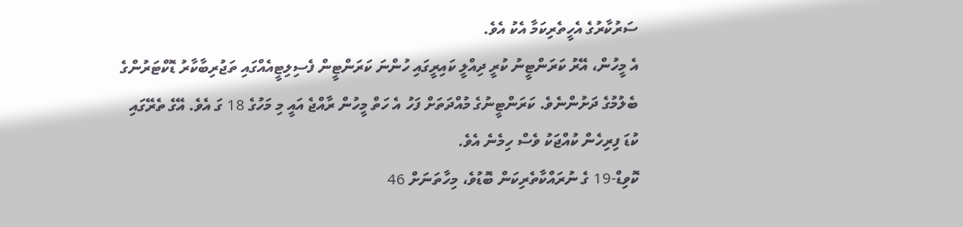ސަރުކާރުގެ އެހީތެރިކަމާ އެކު އެވެ.
އެ މީހުން، އޭރު ކަރަންޓީނު ކުރީ ދިއްލީ ކައިރީގައި ހުންނަ ކަރަންޓީން ފެސިލިޓީއެއްގައި ތަޖުރިބާކާރު ޑޮކްޓަރުންގެ ބެލުމުގެ ދަށުންނެވެ. ކަރަންޓީނުގެ މުއްދަތަށް ފަހު އެ ހަތް މީހުން ރާއްޖެ އައީ މި މަހުގެ 18 ގަ އެވެ. އޭގެ ތެރޭގައި ކުޑަ ފިރިހެން ކުއްޖަކު ވެސް ހިމެނެ އެވެ.
ކޮވިޑް-19 ގެ ނުރައްކާތެރިކަން ބޮޑުވެ، މިހާތަނަށް 46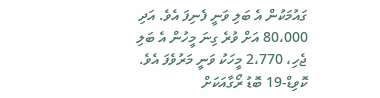ގައުމަކުން އެ ބަލި ވަނީ ފެނިފަ އެވެ. އަދި 80،000 އަށް ވުރެ ގިނަ މީހުން އެ ބަލި ޖެހި، 2،770 މީހަކު ވަނީ މަރުވެފަ އެވެ.
ކޮވިޑް-19 ބޮޑު ރޯގާއަކަށް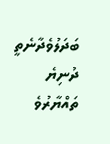ބަދަލުވެދާނެތީ ދުނިޔެ ތައްޔާރުވެ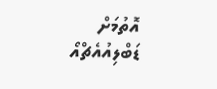އޮތުމަށް ޑަބްލިއުއެޗްއޯ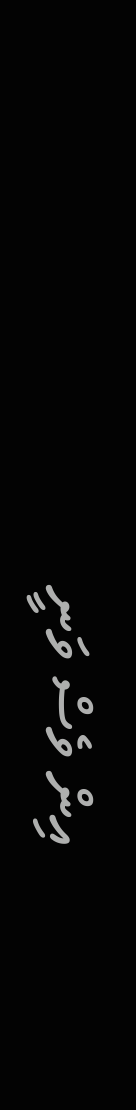އިން ވެސް ވަނީ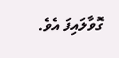ގޮވާލައިފަ އެވެ.